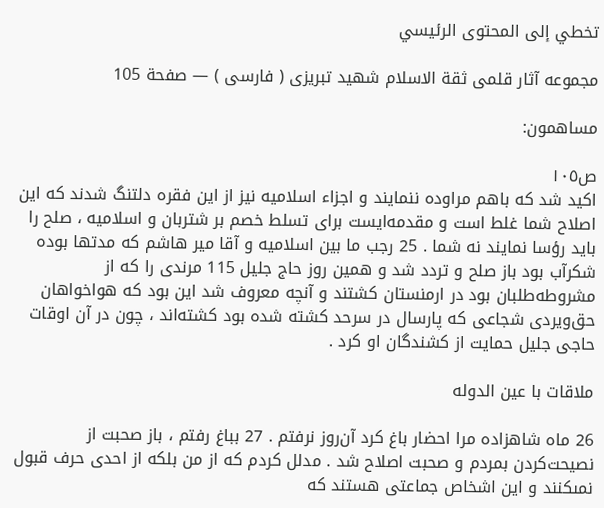تخطي إلى المحتوى الرئيسي

مجموعه آثار قلمى ثقة الاسلام شهيد تبريزى ( فارسى ) — صفحة 105

مساهمون:

ص١٠٥
اكيد شد كه باهم مراوده ننمايند و اجزاء اسلاميه نيز از اين فقره دلتنگ شدند كه اين اصلاح شما غلط است و مقدمه‌ايست براى تسلط خصم بر شتربان و اسلاميه ، صلح را بايد رؤسا نمايند نه شما . 25 رجب ما بين اسلاميه و آقا مير هاشم كه مدتها بوده شكرآب بود باز صلح و تردد شد و همين روز حاج جليل 115 مرندى را كه از مشروطه‌طلبان بود در ارمنستان كشتند و آنچه معروف شد اين بود كه هواخواهان حق‌ويردى شجاعى كه پارسال در سرحد كشته شده بود كشته‌اند ، چون در آن اوقات حاجى جليل حمايت از كشندگان او كرد .

ملاقات با عين الدوله

26 ماه شاهزاده مرا احضار باغ كرد آن‌روز نرفتم . 27 بباغ رفتم ، باز صحبت از نصيحت‌كردن بمردم و صحبت اصلاح شد . مدلل كردم كه از من بلكه از احدى حرف قبول نمىكنند و اين اشخاص جماعتى هستند كه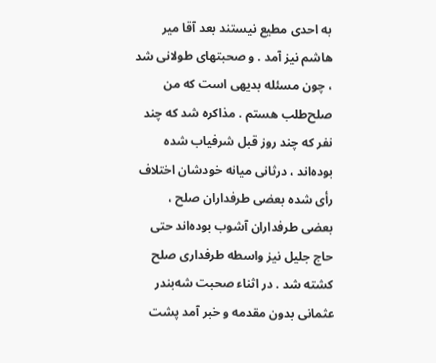به احدى مطيع نيستند بعد آقا مير هاشم نيز آمد . و صحبتهاى طولانى شد ، چون مسئله بديهى است كه من صلح‌طلب هستم . مذاكره شد كه چند نفر كه چند روز قبل شرفياب شده بوده‌اند ، درثانى ميانه خودشان اختلاف رأى شده بعضى طرفداران صلح ، بعضى طرفداران آشوب بوده‌اند حتى حاج جليل نيز واسطه طرفدارى صلح كشته شد . در اثناء صحبت شه‌بندر عثمانى بدون مقدمه و خبر آمد پشت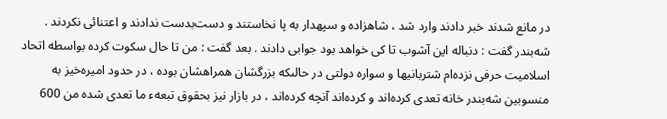در مانع شدند خبر دادند وارد شد ، شاهزاده و سپهدار به پا نخاستند و دست‌بدست ندادند و اعتنائى نكردند . شه‌بندر گفت : دنباله اين آشوب تا كى خواهد بود جوابى دادند . بعد گفت : من تا حال سكوت كرده بواسطه اتحاد اسلاميت حرفى نزده‌ام شتربانيها و سواره دولتى در حالىكه بزرگشان همراهشان بوده ، در حدود اميره‌خيز به منسوبين شه‌بندر خانه تعدى كرده‌اند و كرده‌اند آنچه كرده‌اند ، در بازار نيز بحقوق تبعهء ما تعدى شده من 600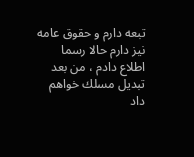تبعه دارم و حقوق عامه نيز دارم حالا رسما اطلاع دادم ، من بعد تبديل مسلك خواهم داد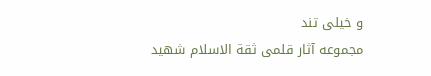و خيلى تند
مجموعه آثار قلمى ثقة الاسلام شهيد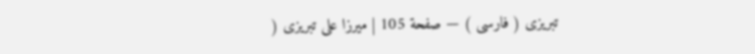تبريزى ( فارسى ) — صفحة 105 | ميرزا على تبريزى (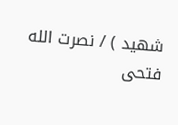شهيد ) / نصرت الله فتحى